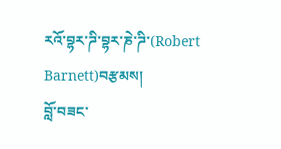རའོ་བྷར་ཌི་བྷར་ཎེ་ཌི་(Robert Barnett)བརྩམས།
བློ་བཟང་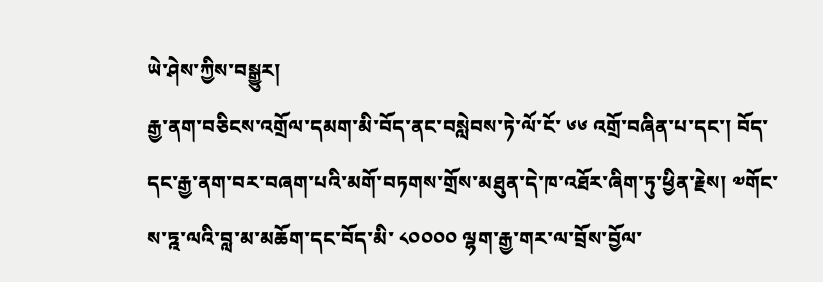ཡེ་ཤེས་ཀྱིས་བསྒྱུར།
རྒྱ་ནག་བཅིངས་འགྲོལ་དམག་མི་བོད་ནང་བསླེབས་ཏེ་ལོ་ངོ་ ༦༦ འགྲོ་བཞིན་པ་དང་། བོད་དང་རྒྱ་ནག་བར་བཞག་པའི་མགོ་བཏགས་གྲོས་མཐུན་དེ་ཁ་འཐོར་ཞིག་ཏུ་ཕྱིན་རྗེས། ༧གོང་ས་ཏྰ་ལའི་བླ་མ་མཆོག་དང་བོད་མི་ ༨༠༠༠༠ ལྷག་རྒྱ་གར་ལ་བྲོས་བྱོལ་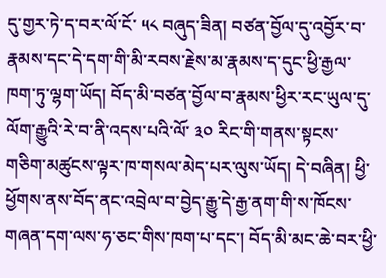དུ་གྱར་ཏེ་ད་བར་ལོ་ངོ་ ༥༨ བཞུད་ཟིན། བཙན་བྱོལ་དུ་འབྱོར་བ་རྣམས་དང་དེ་དག་གི་མི་རབས་རྗེས་མ་རྣམས་ད་དུང་ཕྱི་རྒྱལ་ཁག་ཏུ་ལྷག་ཡོད། བོད་མི་བཙན་བྱོལ་བ་རྣམས་ཕྱིར་རང་ཡུལ་དུ་ལོག་རྒྱུའི་རེ་བ་ནི་འདས་པའི་ལོ་ ༣༠ རིང་གི་གནས་སྟངས་གཅིག་མཚུངས་ལྟར་ཁ་གསལ་མེད་པར་ལུས་ཡོད། དེ་བཞིན། ཕྱི་ཕྱོགས་ནས་བོད་ནང་འབྲེལ་བ་བྱེད་རྒྱུ་དེ་རྒྱ་ནག་གི་ས་ཁོངས་གཞན་དག་ལས་ཧ་ཅང་གིས་ཁག་པ་དང་། བོད་མི་མང་ཆེ་བར་ཕྱི་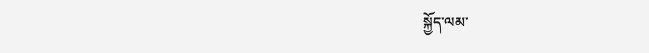སྐྱོད་ལམ་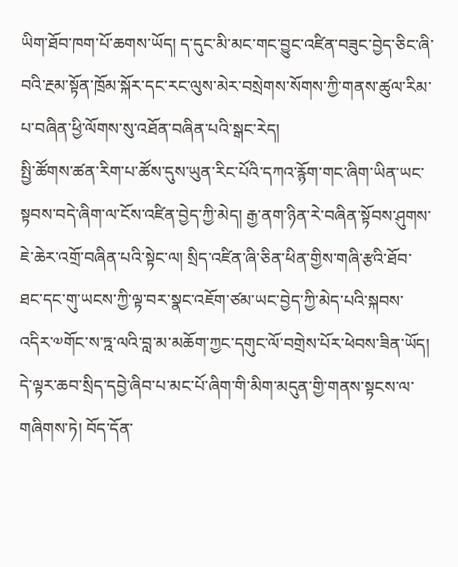ཡིག་ཐོབ་ཁག་པོ་ཆགས་ཡོད། ད་དུང་མི་མང་གང་བྱུང་འཛིན་བཟུང་བྱེད་ཅིང་ཞི་བའི་རྔམ་སྟོན་ཁྲོམ་སྐོར་དང་རང་ལུས་མེར་བསྲེགས་སོགས་ཀྱི་གནས་ཚུལ་རིམ་པ་བཞིན་ཕྱི་ལོགས་སུ་འཐོན་བཞིན་པའི་སྒང་རེད།
སྤྱི་ཚོགས་ཚན་རིག་པ་ཚོས་དུས་ཡུན་རིང་པོའི་དཀའ་རྙོག་གང་ཞིག་ཡིན་ཡང་སྟབས་བདེ་ཞིག་ལ་ངོས་འཛིན་བྱེད་ཀྱི་མེད། རྒྱ་ནག་ཉིན་རེ་བཞིན་སྟོབས་ཤུགས་ཇེ་ཆེར་འགྲོ་བཞིན་པའི་སྟེང་ལ། སྲིད་འཛིན་ཞི་ཅིན་ཕིན་གྱིས་གཞི་རྩའི་ཐོབ་ཐང་དང་གུ་ཡངས་ཀྱི་ལྟ་བར་སྣང་འཇོག་ཙམ་ཡང་བྱེད་ཀྱི་མེད་པའི་སྐབས་འདིར་༧གོང་ས་ཏྰ་ལའི་བླ་མ་མཆོག་ཀྱང་དགུང་ལོ་བགྲེས་པོར་ཕེབས་ཟིན་ཡོད། དེ་ལྟར་ཆབ་སྲིད་དབྱེ་ཞིབ་པ་མང་པོ་ཞིག་གི་མིག་མདུན་གྱི་གནས་སྟངས་ལ་གཞིགས་ཏེ། བོད་དོན་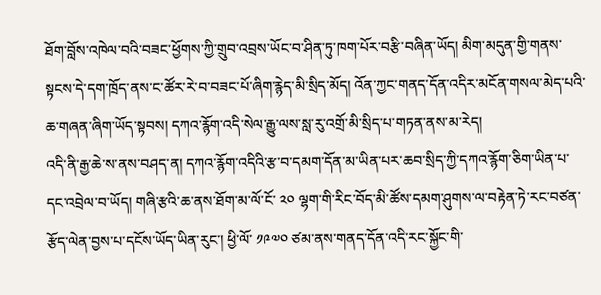ཐོག་བློས་འཁེལ་བའི་བཟང་ཕྱོགས་ཀྱི་གྲུབ་འབྲས་ཡོང་བ་ཤིན་ཏུ་ཁག་པོར་བརྩི་བཞིན་ཡོད། མིག་མདུན་གྱི་གནས་སྟངས་དེ་དག་ཁྲོད་ནས་ང་ཚོར་རེ་བ་བཟང་པོ་ཞིག་རྙེད་མི་སྲིད་མོད། འོན་ཀྱང་གནད་དོན་འདིར་མངོན་གསལ་མེད་པའི་ཆ་གཞན་ཞིག་ཡོད་སྟབས། དཀའ་རྙོག་འདི་སེལ་རྒྱུ་ལས་སླ་རུ་འགྲོ་མི་སྲིད་པ་གཏན་ནས་མ་རེད།
འདི་ནི་རྒྱ་ཆེ་ས་ནས་བཤད་ན། དཀའ་རྙོག་འདིའི་རྩ་བ་དམག་དོན་མ་ཡིན་པར་ཆབ་སྲིད་ཀྱི་དཀའ་རྙོག་ཅིག་ཡིན་པ་དང་འབྲེལ་བ་ཡོད། གཞི་རྩའི་ཆ་ནས་ཐོག་མ་ལོ་ངོ་ ༢༠ ལྷག་གི་རིང་བོད་མི་ཚོས་དམག་ཤུགས་ལ་བརྟེན་ཏེ་རང་བཙན་རྩོད་ལེན་བྱས་པ་དངོས་ཡོད་ཡིན་རུང་། ཕྱི་ལོ་ ༡༩༧༠ ཙམ་ནས་གནད་དོན་འདི་རང་སྐྱོང་གི་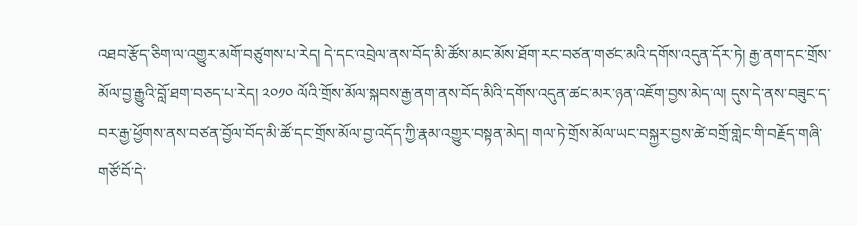འཐབ་རྩོད་ཅིག་ལ་འགྱུར་མགོ་བཙུགས་པ་རེད། དེ་དང་འབྲེལ་ནས་བོད་མི་ཚོས་མང་མོས་ཐོག་རང་བཙན་གཙང་མའི་དགོས་འདུན་དོར་ཏེ། རྒྱ་ནག་དང་གྲོས་མོལ་བྱ་རྒྱུའི་བློ་ཐག་བཅད་པ་རེད། ༢༠༡༠ ལོའི་གྲོས་མོལ་སྐབས་རྒྱ་ནག་ནས་བོད་མིའི་དགོས་འདུན་ཚང་མར་ཉན་འཇོག་བྱས་མེད་ལ། དུས་དེ་ནས་བཟུང་ད་བར་རྒྱ་ཕྱོགས་ནས་བཙན་བྱོལ་བོད་མི་ཚོ་དང་གྲོས་མོལ་བྱ་འདོད་ཀྱི་རྣམ་འགྱུར་བསྟན་མེད། གལ་ཏེ་གྲོས་མོལ་ཡང་བསྐྱར་བྱས་ཚེ་བགྲོ་གླེང་གི་བརྗོད་གཞི་གཙོ་བོ་དེ་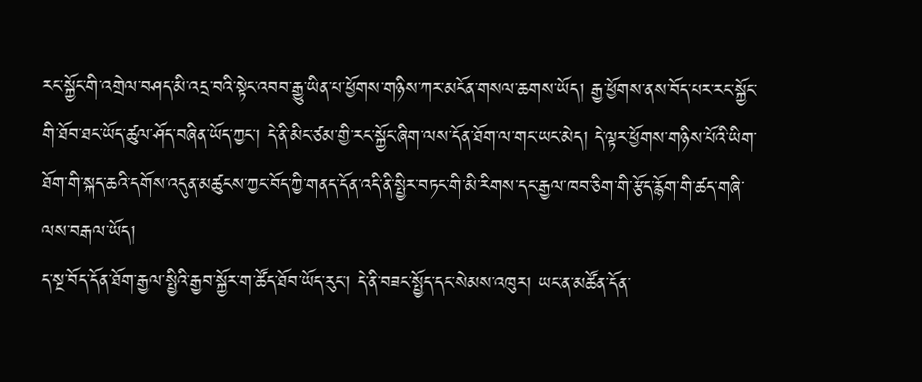རང་སྐྱོང་གི་འགྲེལ་བཤད་མི་འདྲ་བའི་སྟེང་འབབ་རྒྱུ་ཡིན་པ་ཕྱོགས་གཉིས་ཀར་མངོན་གསལ་ཆགས་ཡོད། རྒྱ་ཕྱོགས་ནས་བོད་པར་རང་སྐྱོང་གི་ཐོབ་ཐང་ཡོད་ཚུལ་ཤོད་བཞིན་ཡོད་ཀྱང་། དེ་ནི་མིང་ཙམ་གྱི་རང་སྐྱོང་ཞིག་ལས་དོན་ཐོག་ལ་གང་ཡང་མེད། དེ་ལྟར་ཕྱོགས་གཉིས་པོའི་ཡིག་ཐོག་གི་སྐད་ཆའི་དགོས་འདུན་མཚུངས་ཀྱང་བོད་ཀྱི་གནད་དོན་འདི་ནི་སྤྱིར་བཏང་གི་མི་རིགས་དང་རྒྱལ་ཁབ་ཅིག་གི་རྩོད་རྙོག་གི་ཚད་གཞི་ལས་བརྒལ་ཡོད།
ད་སྔ་བོད་དོན་ཐོག་རྒྱལ་སྤྱིའི་རྒྱབ་སྐྱོར་ག་ཚོད་ཐོབ་ཡོད་རུང་། དེ་ནི་བཟང་སྤྱོད་དང་སེམས་འཁུར། ཡང་ན་མཚོན་དོན་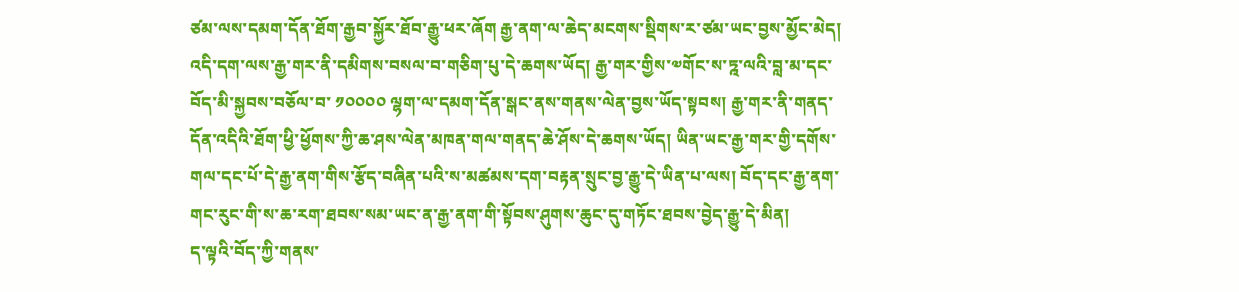ཙམ་ལས་དམག་དོན་ཐོག་རྒྱབ་སྐྱོར་ཐོབ་རྒྱུ་ཕར་ཞོག རྒྱ་ནག་ལ་ཆེད་མངགས་སྡིགས་ར་ཙམ་ཡང་བྱས་མྱོང་མེད། འདི་དག་ལས་རྒྱ་གར་ནི་དམིགས་བསལ་བ་གཅིག་པུ་དེ་ཆགས་ཡོད། རྒྱ་གར་གྱིས་༧གོང་ས་ཏྰ་ལའི་བླ་མ་དང་བོད་མི་སྐྱབས་བཅོལ་བ་ ༡༠༠༠༠ ལྷག་ལ་དམག་དོན་སྒང་ནས་གནས་ལེན་བྱས་ཡོད་སྟབས། རྒྱ་གར་ནི་གནད་དོན་འདིའི་ཐོག་ཕྱི་ཕྱོགས་ཀྱི་ཆ་ཤས་ལེན་མཁན་གལ་གནད་ཆེ་ཤོས་དེ་ཆགས་ཡོད། ཡིན་ཡང་རྒྱ་གར་གྱི་དགོས་གལ་དང་པོ་དེ་རྒྱ་ནག་གིས་རྩོད་བཞིན་པའི་ས་མཚམས་དག་བརྟན་སྲུང་བྱ་རྒྱུ་དེ་ཡིན་པ་ལས། བོད་དང་རྒྱ་ནག་གང་རུང་གི་ས་ཆ་རག་ཐབས་སམ་ཡང་ན་རྒྱ་ནག་གི་སྟོབས་ཤུགས་ཆུང་དུ་གཏོང་ཐབས་བྱེད་རྒྱུ་དེ་མིན།
ད་ལྟའི་བོད་ཀྱི་གནས་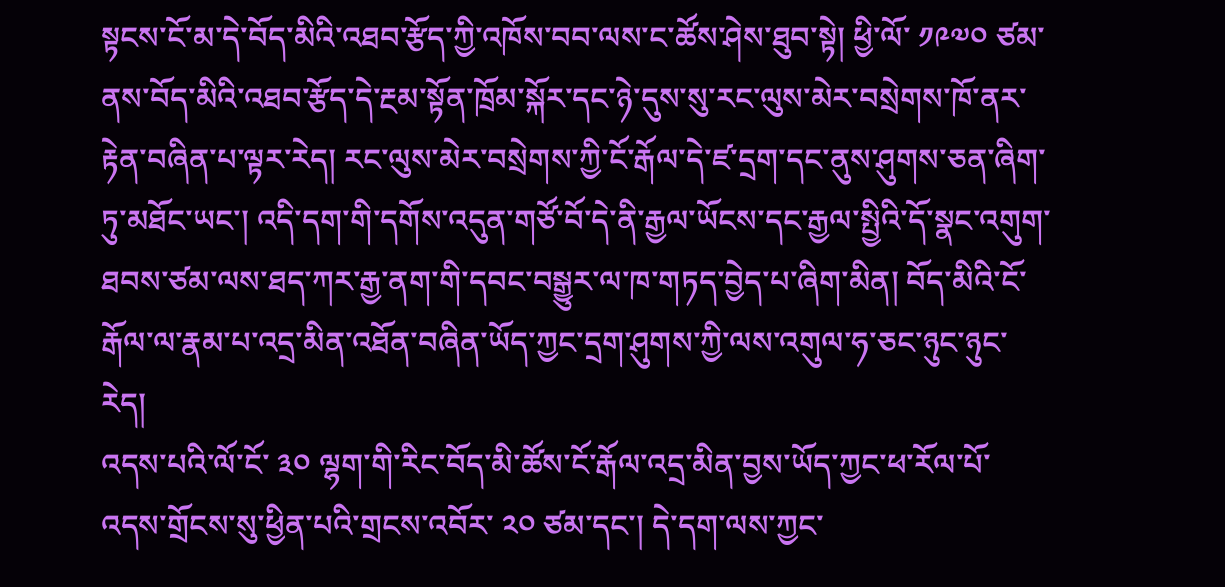སྟངས་ངོ་མ་དེ་བོད་མིའི་འཐབ་རྩོད་ཀྱི་འཁོས་བབ་ལས་ང་ཚོས་ཤེས་ཐུབ་སྟེ། ཕྱི་ལོ་ ༡༩༧༠ ཙམ་ནས་བོད་མིའི་འཐབ་རྩོད་དེ་རྔམ་སྟོན་ཁྲོམ་སྐོར་དང་ཉེ་དུས་སུ་རང་ལུས་མེར་བསྲེགས་ཁོ་ནར་རྟེན་བཞིན་པ་ལྟར་རེད། རང་ལུས་མེར་བསྲེགས་ཀྱི་ངོ་རྒོལ་དེ་ཛ་དྲག་དང་ནུས་ཤུགས་ཅན་ཞིག་ཏུ་མཐོང་ཡང་། འདི་དག་གི་དགོས་འདུན་གཙོ་བོ་དེ་ནི་རྒྱལ་ཡོངས་དང་རྒྱལ་སྤྱིའི་དོ་སྣང་འགུག་ཐབས་ཙམ་ལས་ཐད་ཀར་རྒྱ་ནག་གི་དབང་བསྒྱུར་ལ་ཁ་གཏད་བྱེད་པ་ཞིག་མིན། བོད་མིའི་ངོ་རྒོལ་ལ་རྣམ་པ་འདྲ་མིན་འཐོན་བཞིན་ཡོད་ཀྱང་དྲག་ཤུགས་ཀྱི་ལས་འགུལ་ཧ་ཅང་ཉུང་ཉུང་རེད།
འདས་པའི་ལོ་ངོ་ ༣༠ ལྷག་གི་རིང་བོད་མི་ཚོས་ངོ་རྒོལ་འདྲ་མིན་བྱས་ཡོད་ཀྱང་ཕ་རོལ་པོ་འདས་གྲོངས་སུ་ཕྱིན་པའི་གྲངས་འབོར་ ༢༠ ཙམ་དང་། དེ་དག་ལས་ཀྱང་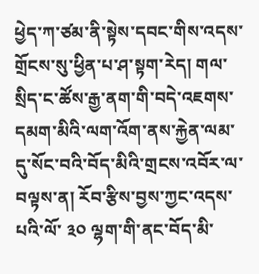ཕྱེད་ཀ་ཙམ་ནི་སྟེས་དབང་གིས་འདས་གྲོངས་སུ་ཕྱིན་པ་ཤ་སྟག་རེད། གལ་སྲིད་ང་ཚོས་རྒྱ་ནག་གི་བདེ་འཇགས་དམག་མིའི་ལག་འོག་ནས་རྐྱེན་ལམ་དུ་སོང་བའི་བོད་མིའི་གྲངས་འབོར་ལ་བལྟས་ན། རོབ་རྩིས་བྱས་ཀྱང་འདས་པའི་ལོ་ ༣༠ ལྷག་གི་ནང་བོད་མི་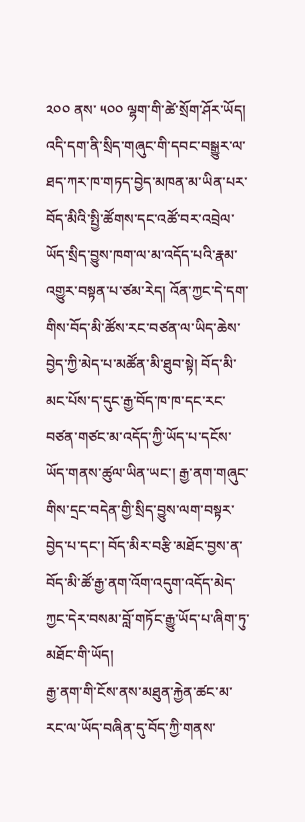༢༠༠ ནས་ ༥༠༠ ལྷག་གི་ཚེ་སྲོག་ཤོར་ཡོད། འདི་དག་ནི་སྲིད་གཞུང་གི་དབང་བསྒྱུར་ལ་ཐད་ཀར་ཁ་གཏད་བྱེད་མཁན་མ་ཡིན་པར་བོད་མིའི་སྤྱི་ཚོགས་དང་འཚོ་བར་འབྲེལ་ཡོད་སྲིད་བྱུས་ཁག་ལ་མ་འདོད་པའི་རྣམ་འགྱུར་བསྟན་པ་ཙམ་རེད། འོན་ཀྱང་དེ་དག་གིས་བོད་མི་ཚོས་རང་བཙན་ལ་ཡིད་ཆེས་བྱེད་ཀྱི་མེད་པ་མཚོན་མི་ཐུབ་སྟེ། བོད་མི་མང་པོས་ད་དུང་རྒྱ་བོད་ཁ་ཁ་དང་རང་བཙན་གཙང་མ་འདོད་ཀྱི་ཡོད་པ་དངོས་ཡོད་གནས་ཚུལ་ཡིན་ཡང་། རྒྱ་ནག་གཞུང་གིས་དྲང་བདེན་གྱི་སྲིད་བྱུས་ལག་བསྟར་བྱེད་པ་དང་། བོད་མིར་བརྩི་མཐོང་བྱས་ན་བོད་མི་ཚོ་རྒྱ་ནག་འོག་འདུག་འདོད་མེད་ཀྱང་དེར་བསམ་བློ་གཏོང་རྒྱུ་ཡོད་པ་ཞིག་ཏུ་མཐོང་གི་ཡོད།
རྒྱ་ནག་གི་ངོས་ནས་མཐུན་རྐྱེན་ཚང་མ་རང་ལ་ཡོད་བཞིན་དུ་བོད་ཀྱི་གནས་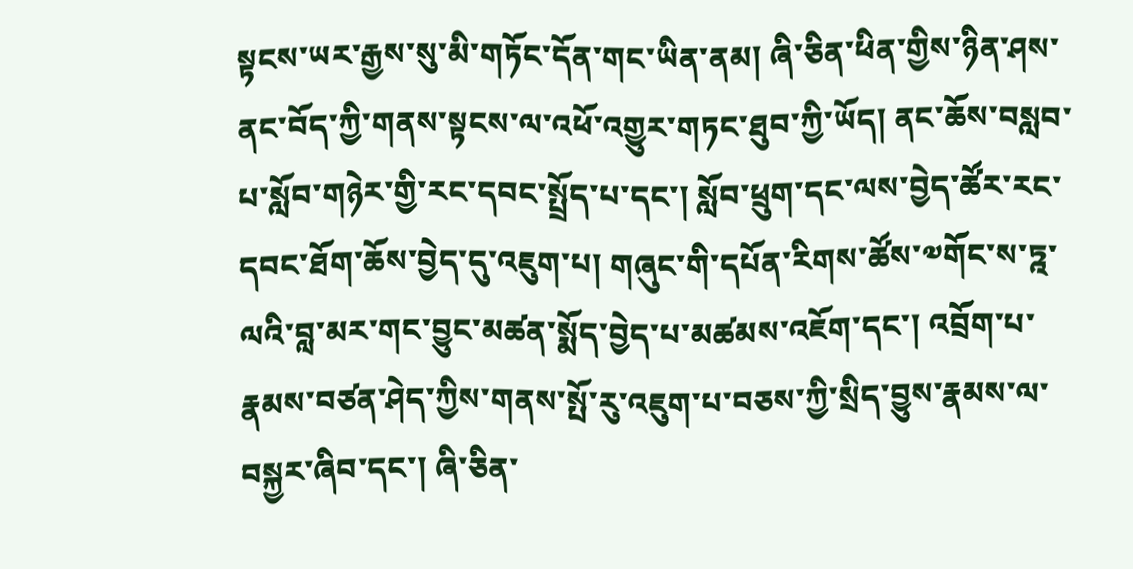སྟངས་ཡར་རྒྱས་སུ་མི་གཏོང་དོན་གང་ཡིན་ནམ། ཞི་ཅིན་ཕིན་གྱིས་ཉིན་ཤས་ནང་བོད་ཀྱི་གནས་སྟངས་ལ་འཕོ་འགྱུར་གཏང་ཐུབ་ཀྱི་ཡོད། ནང་ཆོས་བསླབ་པ་སློབ་གཉེར་གྱི་རང་དབང་སྤྲོད་པ་དང་། སློབ་ཕྲུག་དང་ལས་བྱེད་ཚོར་རང་དབང་ཐོག་ཆོས་བྱེད་དུ་འཇུག་པ། གཞུང་གི་དཔོན་རིགས་ཚོས་༧གོང་ས་ཏྰ་ལའི་བླ་མར་གང་བྱུང་མཚན་སྨོད་བྱེད་པ་མཚམས་འཇོག་དང་། འབྲོག་པ་རྣམས་བཙན་ཤེད་ཀྱིས་གནས་སྤོ་རུ་འཇུག་པ་བཅས་ཀྱི་སྲིད་བྱུས་རྣམས་ལ་བསྐྱར་ཞིབ་དང་། ཞི་ཅིན་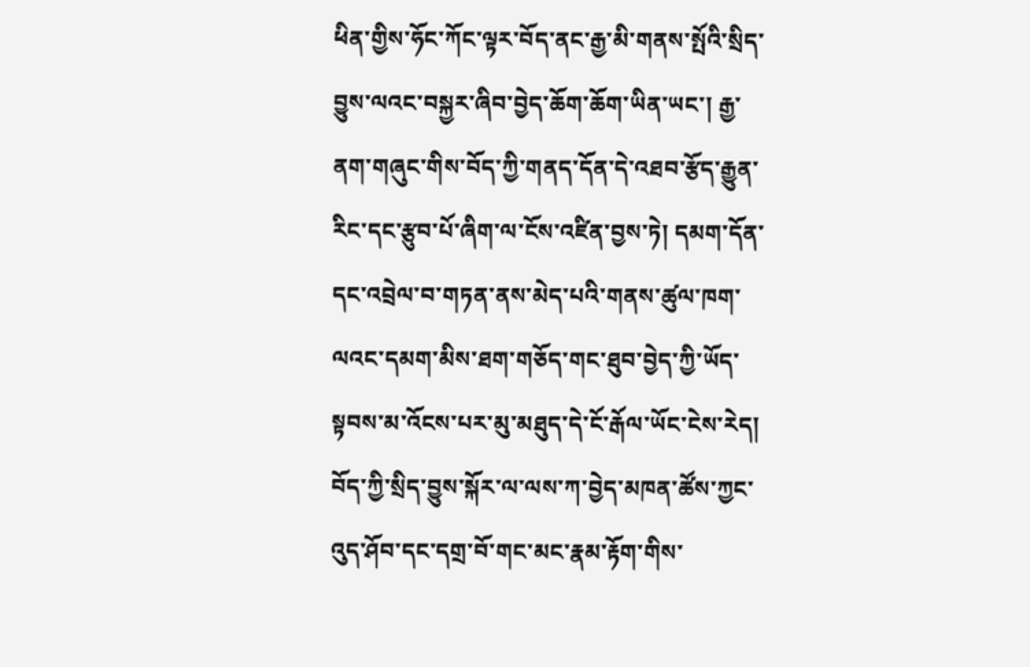ཕིན་གྱིས་ཧོང་ཀོང་ལྟར་བོད་ནང་རྒྱ་མི་གནས་སྤོའི་སྲིད་བྱུས་ལའང་བསྐྱར་ཞིབ་བྱེད་ཆོག་ཆོག་ཡིན་ཡང་། རྒྱ་ནག་གཞུང་གིས་བོད་ཀྱི་གནད་དོན་དེ་འཐབ་རྩོད་རྒྱུན་རིང་དང་རྩུབ་པོ་ཞིག་ལ་ངོས་འཛིན་བྱས་ཏེ། དམག་དོན་དང་འབྲེལ་བ་གཏན་ནས་མེད་པའི་གནས་ཚུལ་ཁག་ལའང་དམག་མིས་ཐག་གཅོད་གང་ཐུབ་བྱེད་ཀྱི་ཡོད་སྟབས་མ་འོངས་པར་མུ་མཐུད་དེ་ངོ་རྒོལ་ཡོང་ངེས་རེད།
བོད་ཀྱི་སྲིད་བྱུས་སྐོར་ལ་ལས་ཀ་བྱེད་མཁན་ཚོས་ཀྱང་འུད་ཤོབ་དང་དགྲ་བོ་གང་མང་རྣམ་རྟོག་གིས་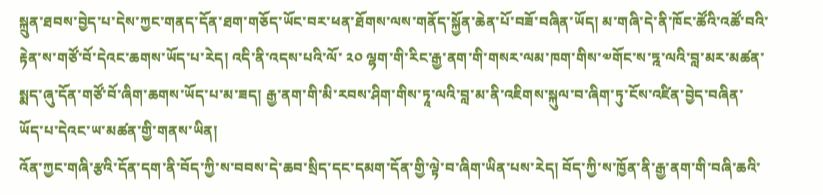སྐྲུན་ཐབས་བྱེད་པ་དེས་ཀྱང་གནད་དོན་ཐག་གཅོད་ཡོང་བར་ཕན་ཐོགས་ལས་གནོད་སྐྱོན་ཆེན་པོ་བཟོ་བཞིན་ཡོད། མ་གཞི་དེ་ནི་ཁོང་ཚོའི་འཚོ་བའི་རྟེན་ས་གཙོ་བོ་དེའང་ཆགས་ཡོད་པ་རེད། འདི་ནི་འདས་པའི་ལོ་ ༢༠ ལྷག་གི་རིང་རྒྱ་ནག་གི་གསར་ལམ་ཁག་གིས་༧གོང་ས་ཏྰ་ལའི་བླ་མར་མཚན་སྨད་ཞུ་དོན་གཙོ་བོ་ཞིག་ཆགས་ཡོད་པ་མ་ཟད། རྒྱ་ནག་གི་མི་རབས་ཤིག་གིས་ཏཱ་ལའི་བླ་མ་ནི་འཇིགས་སྐུལ་བ་ཞིག་ཏུ་ངོས་འཛིན་བྱེད་བཞིན་ཡོད་པ་དེའང་ཡ་མཚན་གྱི་གནས་ཡིན།
འོན་ཀྱང་གཞི་རྩའི་དོན་དག་ནི་བོད་ཀྱི་ས་བབས་དེ་ཆབ་སྲིད་དང་དམག་དོན་གྱི་ལྟེ་བ་ཞིག་ཡིན་པས་རེད། བོད་ཀྱི་ས་ཁྱོན་ནི་རྒྱ་ནག་གི་བཞི་ཆའི་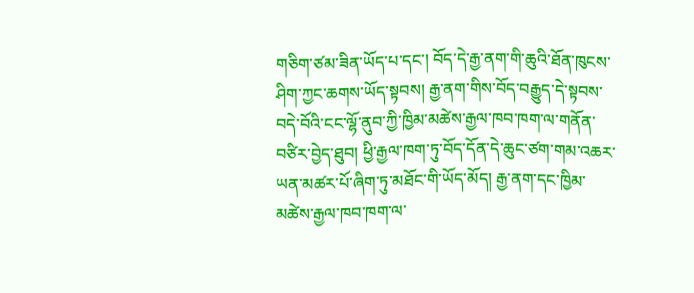གཅིག་ཙམ་ཟིན་ཡོད་པ་དང་། བོད་དེ་རྒྱ་ནག་གི་ཆུའི་ཐོན་ཁུངས་ཤིག་ཀྱང་ཆགས་ཡོད་སྟབས། རྒྱ་ནག་གིས་བོད་བརྒྱུད་དེ་སྟབས་བདེ་བོའི་ངང་ལྷོ་ནུབ་ཀྱི་ཁྱིམ་མཚེས་རྒྱལ་ཁབ་ཁག་ལ་གནོན་བཙིར་བྱེད་ཐུབ། ཕྱི་རྒྱལ་ཁག་ཏུ་བོད་དོན་དེ་ཆུང་ཙག་གམ་འཆར་ཡན་མཚར་པོ་ཞིག་ཏུ་མཐོང་གི་ཡོད་མོད། རྒྱ་ནག་དང་ཁྱིམ་མཚེས་རྒྱལ་ཁབ་ཁག་ལ་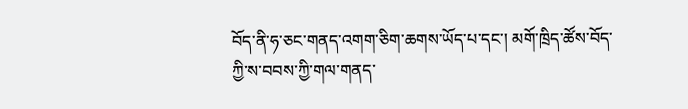བོད་ནི་ཧ་ཅང་གནད་འགག་ཅིག་ཆགས་ཡོད་པ་དང་། མགོ་ཁྲིད་ཚོས་བོད་ཀྱི་ས་བབས་ཀྱི་གལ་གནད་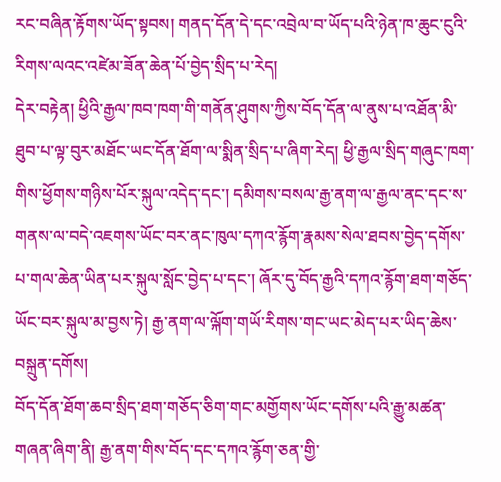རང་བཞིན་རྟོགས་ཡོད་སྟབས། གནད་དོན་དེ་དང་འབྲེལ་བ་ཡོད་པའི་ཉེན་ཁ་ཆུང་ངུའི་རིགས་ལའང་འཛེམ་ཟོན་ཆེན་པོ་བྱེད་སྲིད་པ་རེད།
དེར་བརྟེན། ཕྱིའི་རྒྱལ་ཁབ་ཁག་གི་གནོན་ཤུགས་ཀྱིས་བོད་དོན་ལ་ནུས་པ་འཐོན་མི་ཐུབ་པ་ལྟ་བུར་མཐོང་ཡང་དོན་ཐོག་ལ་སྨིན་སྲིད་པ་ཞིག་རེད། ཕྱི་རྒྱལ་སྲིད་གཞུང་ཁག་གིས་ཕྱོགས་གཉིས་པོར་སྐུལ་འདེད་དང་། དམིགས་བསལ་རྒྱ་ནག་ལ་རྒྱལ་ནང་དང་ས་གནས་ལ་བདེ་འཇགས་ཡོང་བར་ནང་ཁུལ་དཀའ་རྙོག་རྣམས་སེལ་ཐབས་བྱེད་དགོས་པ་གལ་ཆེན་ཡིན་པར་སྐུལ་སློང་བྱེད་པ་དང་། ཞོར་དུ་བོད་རྒྱའི་དཀའ་རྙོག་ཐག་གཅོད་ཡོང་བར་སྐུལ་མ་བྱས་ཏེ། རྒྱ་ནག་ལ་ལྐོག་གཡོ་རིགས་གང་ཡང་མེད་པར་ཡིད་ཆེས་བསྐྲུན་དགོས།
བོད་དོན་ཐོག་ཆབ་སྲིད་ཐག་གཅོད་ཅིག་གང་མགྱོགས་ཡོང་དགོས་པའི་རྒྱུ་མཚན་གཞན་ཞིག་ནི། རྒྱ་ནག་གིས་བོད་དང་དཀའ་རྙོག་ཅན་གྱི་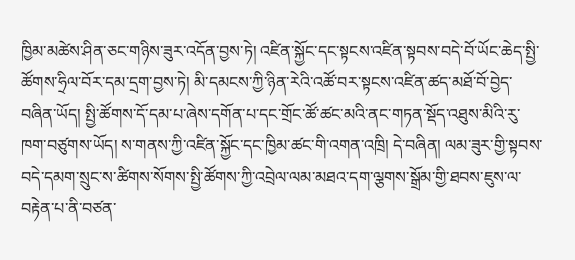ཁྱིམ་མཚེས་ཤིན་ཅང་གཉིས་ཟུར་འདོན་བྱས་ཏེ། འཛིན་སྐྱོང་དང་སྟངས་འཛིན་སྟབས་བདེ་བོ་ཡོང་ཆེད་སྤྱི་ཚོགས་ཧྲིལ་བོར་དམ་དྲག་བྱས་ཏེ། མི་དམངས་ཀྱི་ཉིན་རེའི་འཚོ་བར་སྟངས་འཛིན་ཚད་མཐོ་བོ་བྱེད་བཞིན་ཡོད། སྤྱི་ཚོགས་དོ་དམ་པ་ཞེས་དགོན་པ་དང་གྲོང་ཚོ་ཚང་མའི་ནང་གཏན་སྡོད་འཐུས་མིའི་རུ་ཁག་བཙུགས་ཡོད། ས་གནས་ཀྱི་འཛིན་སྐྱོང་དང་ཁྱིམ་ཚང་གི་འགན་འཁྲི། དེ་བཞིན། ལམ་ཟུར་གྱི་སྟབས་བདེ་དམག་སྲུང་ས་ཚིགས་སོགས་སྤྱི་ཚོགས་ཀྱི་འབྲེལ་ལམ་མཐའ་དག་ལྕགས་སྒྲོམ་གྱི་ཐབས་ཇུས་ལ་བརྟེན་པ་ནི་བཙན་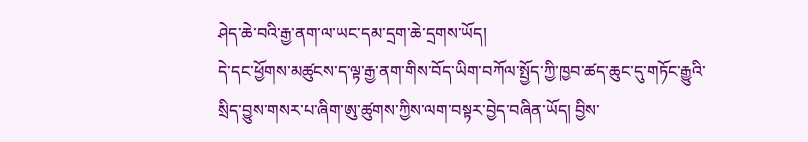ཤེད་ཆེ་བའི་རྒྱ་ནག་ལ་ཡང་དམ་དྲག་ཆེ་དྲགས་ཡོད།
དེ་དང་ཕྱོགས་མཚུངས་ད་ལྟ་རྒྱ་ནག་གིས་བོད་ཡིག་བཀོལ་སྤྱོད་ཀྱི་ཁྱབ་ཚད་ཆུང་དུ་གཏོང་རྒྱུའི་སྲིད་བྱུས་གསར་པ་ཞིག་ཨུ་ཚུགས་ཀྱིས་ལག་བསྟར་བྱེད་བཞིན་ཡོད། བྱིས་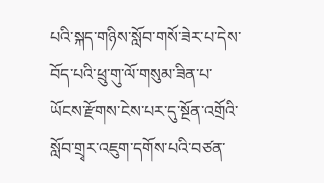པའི་སྐད་གཉིས་སློབ་གསོ་ཟེར་པ་དེས་བོད་པའི་ཕྲུ་གུ་ལོ་གསུམ་ཟིན་པ་ཡོངས་རྫོགས་ངེས་པར་དུ་སྔོན་འགྲོའི་སློབ་གྲྭར་འཇུག་དགོས་པའི་བཙན་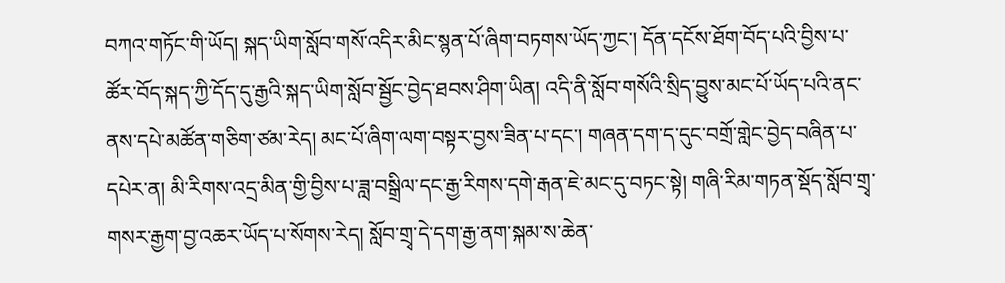བཀའ་གཏོང་གི་ཡོད། སྐད་ཡིག་སློབ་གསོ་འདིར་མིང་སྙན་པོ་ཞིག་བཏགས་ཡོད་ཀྱང་། དོན་དངོས་ཐོག་བོད་པའི་བྱིས་པ་ཚོར་བོད་སྐད་ཀྱི་དོད་དུ་རྒྱའི་སྐད་ཡིག་སློབ་སྦྱོང་བྱེད་ཐབས་ཤིག་ཡིན། འདི་ནི་སློབ་གསོའི་སྲིད་བྱུས་མང་པོ་ཡོད་པའི་ནང་ནས་དཔེ་མཚོན་གཅིག་ཙམ་རེད། མང་པོ་ཞིག་ལག་བསྟར་བྱས་ཟིན་པ་དང་། གཞན་དག་ད་དུང་བགྲོ་གླེང་བྱེད་བཞིན་པ་དཔེར་ན། མི་རིགས་འདྲ་མིན་གྱི་བྱིས་པ་ཟླ་བསྒྲིལ་དང་རྒྱ་རིགས་དགེ་རྒན་ཇེ་མང་དུ་བཏང་སྟེ། གཞི་རིམ་གཏན་སྡོད་སློབ་གྲྭ་གསར་རྒྱག་བྱ་འཆར་ཡོད་པ་སོགས་རེད། སློབ་གྲྭ་དེ་དག་རྒྱ་ནག་སྐམ་ས་ཆེན་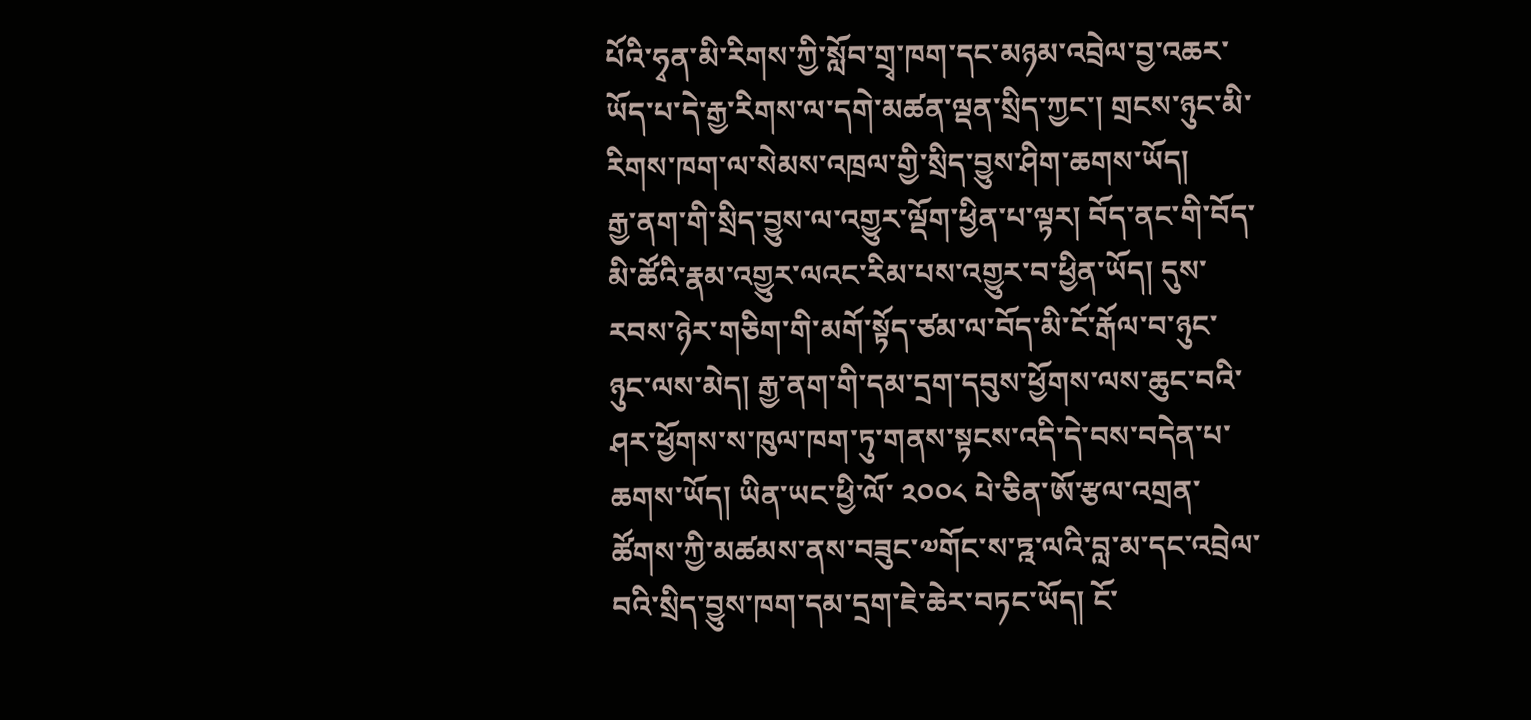པོའི་ཧྭན་མི་རིགས་ཀྱི་སློབ་གྲྭ་ཁག་དང་མཉམ་འབྲེལ་བྱ་འཆར་ཡོད་པ་དེ་རྒྱ་རིགས་ལ་དགེ་མཚན་ལྡན་སྲིད་ཀྱང་། གྲངས་ཉུང་མི་རིགས་ཁག་ལ་སེམས་འཁྲལ་གྱི་སྲིད་བྱུས་ཤིག་ཆགས་ཡོད།
རྒྱ་ནག་གི་སྲིད་བྱུས་ལ་འགྱུར་ལྡོག་ཕྱིན་པ་ལྟར། བོད་ནང་གི་བོད་མི་ཚོའི་རྣམ་འགྱུར་ལའང་རིམ་པས་འགྱུར་བ་ཕྱིན་ཡོད། དུས་རབས་ཉེར་གཅིག་གི་མགོ་སྟོད་ཙམ་ལ་བོད་མི་ངོ་རྒོལ་བ་ཉུང་ཉུང་ལས་མེད། རྒྱ་ནག་གི་དམ་དྲག་དབུས་ཕྱོགས་ལས་ཆུང་བའི་ཤར་ཕྱོགས་ས་ཁུལ་ཁག་ཏུ་གནས་སྟངས་འདི་དེ་བས་བདེན་པ་ཆགས་ཡོད། ཡིན་ཡང་ཕྱི་ལོ་ ༢༠༠༨ པེ་ཅིན་ཨོ་རྩལ་འགྲན་ཚོགས་ཀྱི་མཚམས་ནས་བཟུང་༧གོང་ས་ཏྰ་ལའི་བླ་མ་དང་འབྲེལ་བའི་སྲིད་བྱུས་ཁག་དམ་དྲག་ཇེ་ཆེར་བཏང་ཡོད། ངོ་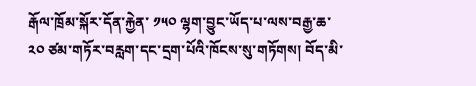རྒོལ་ཁྲོམ་སྐོར་དོན་རྐྱེན་ ༡༥༠ ལྷག་བྱུང་ཡོད་པ་ལས་བརྒྱ་ཆ་ ༢༠ ཙམ་གཏོར་བརླག་དང་དྲག་པོའི་ཁོངས་སུ་གཏོགས། བོད་མི་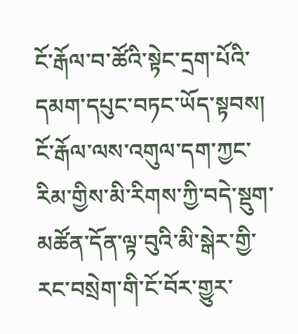ངོ་རྒོལ་བ་ཚོའི་སྟེང་དྲག་པོའི་དམག་དཔུང་བཏང་ཡོད་སྟབས། ངོ་རྒོལ་ལས་འགུལ་དག་ཀྱང་རིམ་གྱིས་མི་རིགས་ཀྱི་བདེ་སྡུག་མཚོན་དོན་ལྟ་བུའི་མི་སྒེར་གྱི་རང་བསྲེག་གི་ངོ་བོར་གྱུར་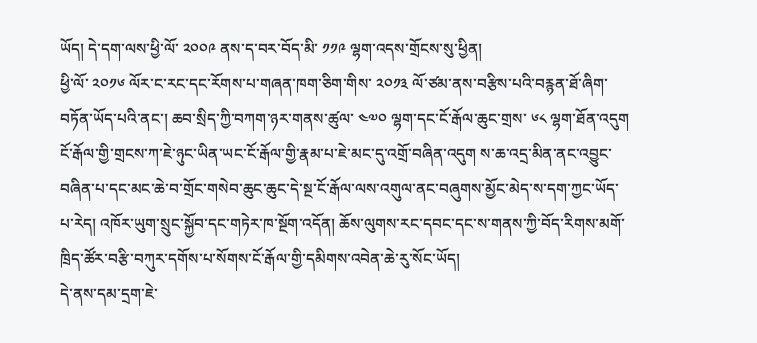ཡོད། དེ་དག་ལས་ཕྱི་ལོ་ ༢༠༠༩ ནས་ད་བར་བོད་མི་ ༡༡༩ ལྷག་འདས་གྲོངས་སུ་ཕྱིན།
ཕྱི་ལོ་ ༢༠༡༦ ལོར་ང་རང་དང་རོགས་པ་གཞན་ཁག་ཅིག་གིས་ ༢༠༡༣ ལོ་ཙམ་ནས་བརྩིས་པའི་བརྙན་ཐོ་ཞིག་བཏོན་ཡོད་པའི་ནང་། ཆབ་སྲིད་ཀྱི་བཀག་ཉར་གནས་ཚུལ་ ༤༧༠ ལྷག་དང་ངོ་རྒོལ་ཆུང་གྲས་ ༦༨ ལྷག་ཐོན་འདུག ངོ་རྒོལ་གྱི་གྲངས་ཀ་ཇེ་ཉུང་ཡིན་ཡང་ངོ་རྒོལ་གྱི་རྣམ་པ་ཇེ་མང་དུ་འགྲོ་བཞིན་འདུག ས་ཆ་འདྲ་མིན་ནང་འབྱུང་བཞིན་པ་དང་མང་ཆེ་བ་གྲོང་གསེབ་ཆུང་ཆུང་དེ་སྔ་ངོ་རྒོལ་ལས་འགུལ་ནང་བཞུགས་མྱོང་མེད་ས་དག་ཀྱང་ཡོད་པ་རེད། འཁོར་ཡུག་སྲུང་སྐྱོབ་དང་གཏེར་ཁ་སྔོག་འདོན། ཆོས་ལུགས་རང་དབང་དང་ས་གནས་ཀྱི་བོད་རིགས་མགོ་ཁྲིད་ཚོར་བརྩི་བཀུར་དགོས་པ་སོགས་ངོ་རྒོལ་གྱི་དམིགས་འབེན་ཆེ་རུ་སོང་ཡོད།
དེ་ནས་དམ་དྲག་ཇེ་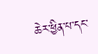ཆེར་ཕྱིན་པ་དང་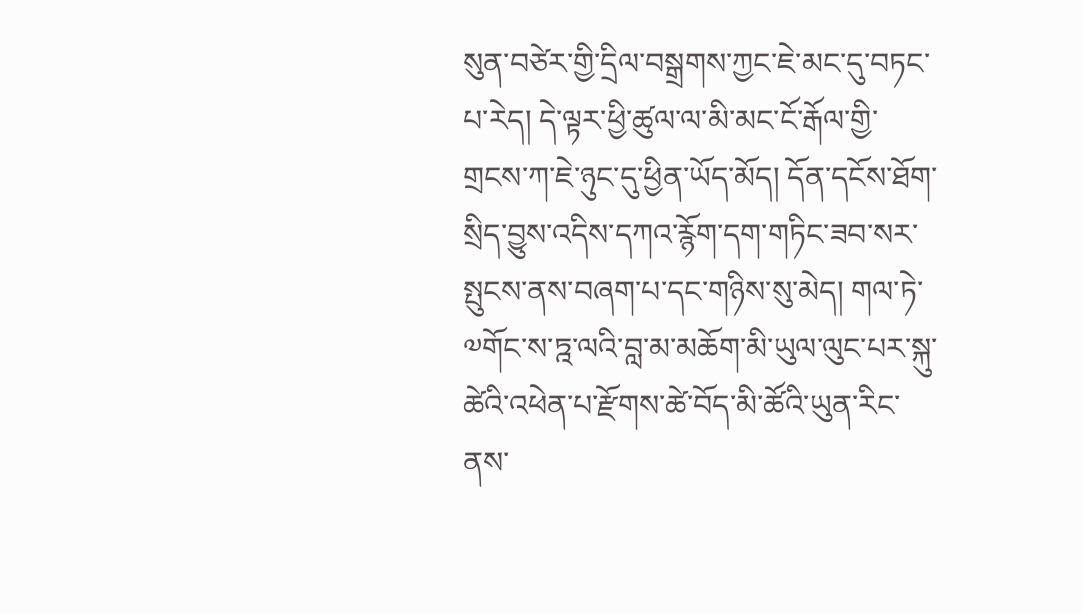སུན་བཙེར་གྱི་དྲིལ་བསྒྲགས་ཀྱང་ཇེ་མང་དུ་བཏང་པ་རེད། དེ་ལྟར་ཕྱི་ཚུལ་ལ་མི་མང་ངོ་རྒོལ་གྱི་གྲངས་ཀ་ཇེ་ཉུང་དུ་ཕྱིན་ཡོད་མོད། དོན་དངོས་ཐོག་སྲིད་བྱུས་འདིས་དཀའ་རྙོག་དག་གཏིང་ཟབ་སར་སྤུངས་ནས་བཞག་པ་དང་གཉིས་སུ་མེད། གལ་ཏེ་༧གོང་ས་ཏྰ་ལའི་བླ་མ་མཆོག་མི་ཡུལ་ལུང་པར་སྐུ་ཚེའི་འཕེན་པ་རྫོགས་ཚེ་བོད་མི་ཚོའི་ཡུན་རིང་ནས་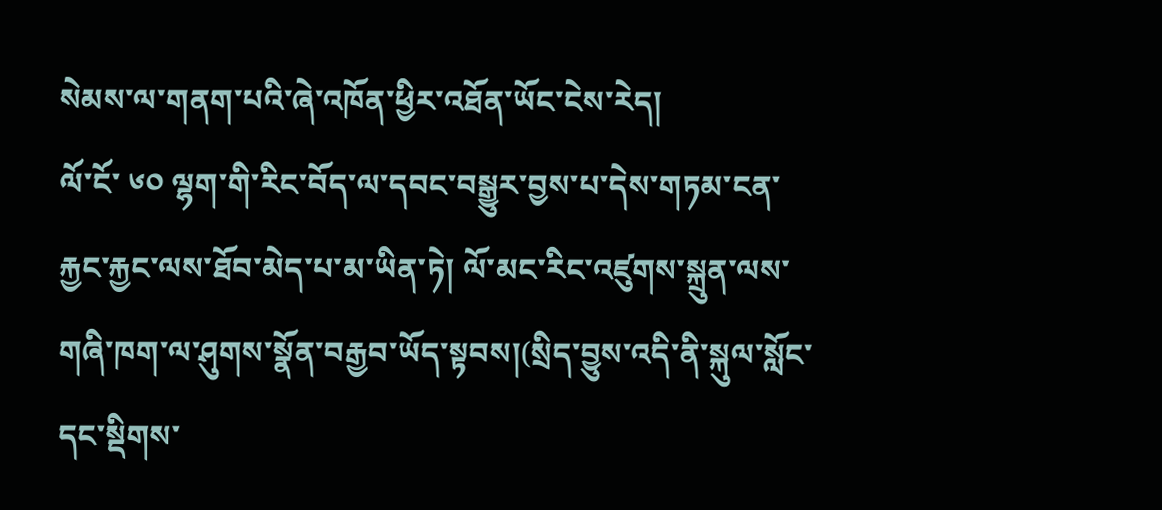སེམས་ལ་གནག་པའི་ཞེ་འཁོན་ཕྱིར་འཐོན་ཡོང་ངེས་རེད།
ལོ་ངོ་ ༦༠ ལྷག་གི་རིང་བོད་ལ་དབང་བསྒྱུར་བྱས་པ་དེས་གཏམ་ངན་རྐྱང་རྐྱང་ལས་ཐོབ་མེད་པ་མ་ཡིན་ཏེ། ལོ་མང་རིང་འཛུགས་སྐྲུན་ལས་གཞི་ཁག་ལ་ཤུགས་སྣོན་བརྒྱབ་ཡོད་སྟབས།(སྲིད་བྱུས་འདི་ནི་སྐུལ་སློང་དང་སྡིགས་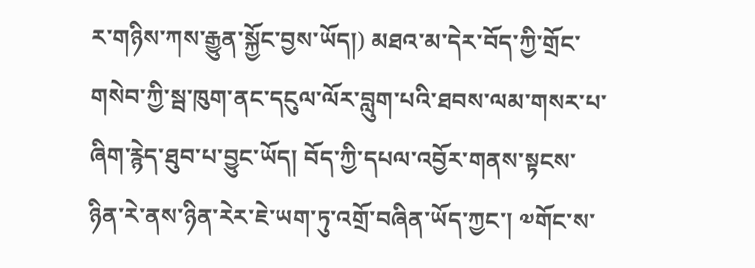ར་གཉིས་ཀས་རྒྱུན་སྐྱོང་བྱས་ཡོད།) མཐའ་མ་དེར་བོད་ཀྱི་གྲོང་གསེབ་ཀྱི་སྦ་ཁུག་ནང་དངུལ་ལོར་བླུག་པའི་ཐབས་ལམ་གསར་པ་ཞིག་རྙེད་ཐུབ་པ་བྱུང་ཡོད། བོད་ཀྱི་དཔལ་འབྱོར་གནས་སྟངས་ཉིན་རེ་ནས་ཉིན་རེར་ཇེ་ཡག་ཏུ་འགྲོ་བཞིན་ཡོད་ཀྱང་། ༧གོང་ས་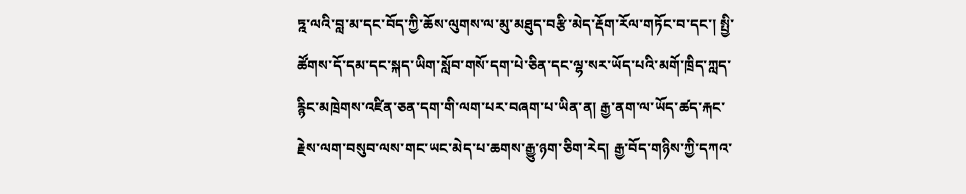ཏྰ་ལའི་བླ་མ་དང་བོད་ཀྱི་ཆོས་ལུགས་ལ་མུ་མཐུད་བརྩི་མེད་རྡོག་རོལ་གཏོང་བ་དང་། སྤྱི་ཚོགས་དོ་དམ་དང་སྐད་ཡིག་སློབ་གསོ་དག་པེ་ཅིན་དང་ལྷ་སར་ཡོད་པའི་མགོ་ཁྲིད་ཀླད་རྙིང་མཁྲེགས་འཛིན་ཅན་དག་གི་ལག་པར་བཞག་པ་ཡིན་ན། རྒྱ་ནག་ལ་ཡོད་ཚད་རྐང་རྗེས་ལག་བསུབ་ལས་གང་ཡང་མེད་པ་ཆགས་རྒྱུ་ཉག་ཅིག་རེད། རྒྱ་བོད་གཉིས་ཀྱི་དཀའ་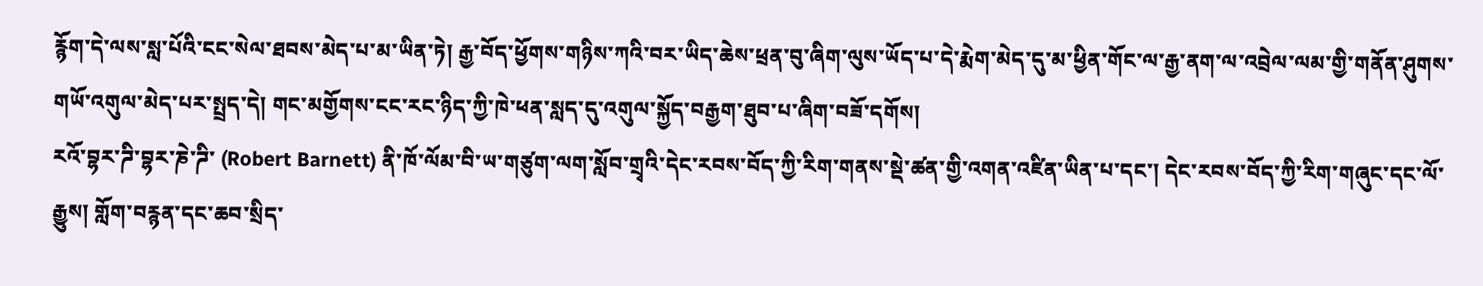རྙོག་དེ་ལས་སླ་པོའི་ངང་སེལ་ཐབས་མེད་པ་མ་ཡིན་ཏེ། རྒྱ་བོད་ཕྱོགས་གཉིས་ཀའི་བར་ཡིད་ཆེས་ཕྲན་བུ་ཞིག་ལུས་ཡོད་པ་དེ་རྨེག་མེད་དུ་མ་ཕྱིན་གོང་ལ་རྒྱ་ནག་ལ་འབྲེལ་ལམ་གྱི་གནོན་ཤུགས་གཡོ་འགུལ་མེད་པར་སྤྲད་དེ། གང་མགྱོགས་ངང་རང་ཉིད་ཀྱི་ཁེ་ཕན་སླད་དུ་འགུལ་སྐྱོད་བརྒྱག་ཐུབ་པ་ཞིག་བཟོ་དགོས།
རའོ་བྷར་ཌི་བྷར་ཎེ་ཌི་ (Robert Barnett) ནི་ཁོ་ལོམ་བི་ཡ་གཙུག་ལག་སློབ་གྲྭའི་དེང་རབས་བོད་ཀྱི་རིག་གནས་སྡེ་ཚན་གྱི་འགན་འཛིན་ཡིན་པ་དང་། དེང་རབས་བོད་ཀྱི་རིག་གཞུང་དང་ལོ་རྒྱུས། གློག་བརྙན་དང་ཆབ་སྲིད་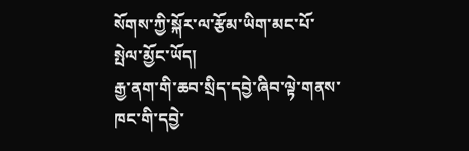སོགས་ཀྱི་སྐོར་ལ་རྩོམ་ཡིག་མང་པོ་སྤེལ་མྱོང་ཡོད།
རྒྱ་ནག་གི་ཆབ་སྲིད་དབྱེ་ཞིབ་ལྟེ་གནས་ཁང་གི་དབྱེ་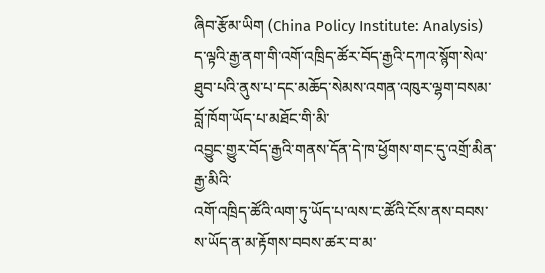ཞིབ་རྩོམ་ཡིག (China Policy Institute: Analysis)
ད་ལྟའི་རྒྱ་ནག་གི་འགོ་འཁྲིད་ཚོར་བོད་རྒྱའི་དཀའ་སྙོག་སེལ་ཐུབ་པའི་ནུས་པ་དང་མཆོད་སེམས་འགན་འཁུར་ལྷག་བསམ་བློ་ཁོག་ཡོད་པ་མཐོང་གི་མི་
འབྱུང་གྱུར་བོད་རྒྱའི་གནས་དོན་དེ་ཁ་ཕྱོགས་གང་དུ་འགྲོ་མིན་རྒྱ་མིའི་
འགོ་འཁྲིད་ཚོའི་ལག་ཏུ་ཡོད་པ་ལས་ང་ཚོའི་ངོས་ནས་བབས་ས་ཡོད་ན་མ་རྟོགས་བབས་ཚར་བ་མ་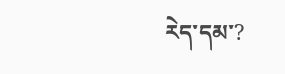རེད་དམ་?